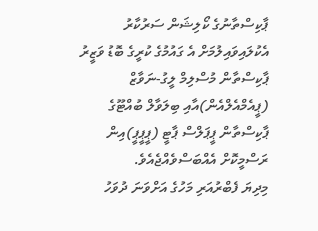ޕާކިސްތާނުގެ ކޯލިޝަން ސަރުކާރު އެކުލައިވައިލުމަށް އެ ގައުމުގެ ކުރީގެ ބޮޑު ވަޒީރު ޕާކިސްތާން މުސްލިމް ލީގު-ނަވާޒް (ޕީއެމްއެލްއެން)އާއި ބިލަވާލް ބުއްޓޫގެ ޕާކިސްތާން ޕީޕަލްސް ޕާޓީ (ޕީޕީޕީ)އިން ރަސްމީކޮށް އެއްބަސްވެއްޖެއެވެ.
މިދިޔަ ފެބްރުއަރި މަހުގެ އަށްވަނަ ދުވަހު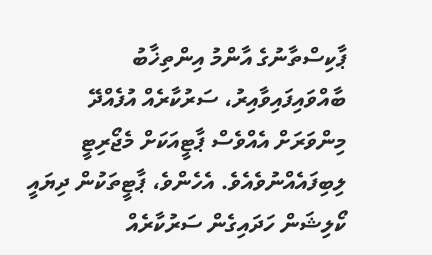ޕާކިސްތާނުގެ އާންމު އިންތިޚާބު ބާއްވައިފައިވާއިރު، ސަރުކާރެއް އުފެއްދޭ މިންވަރަށް އެއްވެސް ޕާޓީއަކަށް މެޖޯރިޓީ ލިބިފައެއްނުވެއެވެ. އެހެންވެ، ޕާޓީތަކުން ދިޔައީ ކޯލިޝަން ހަދައިގެން ސަރުކާރެއް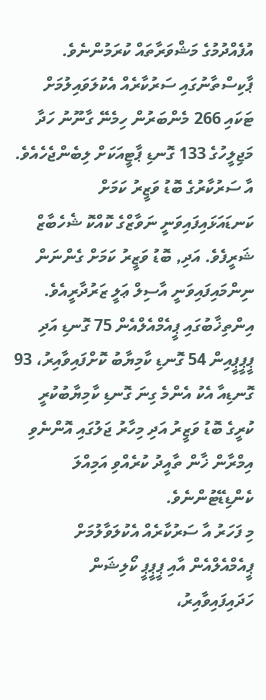އުފެއްދުމުގެ މަޝްވަރާތައް ކުރަމުންނެވެ.
ޕާކިސްތާނުގައި ސަރުކާރެއް އެކުލަވައިލުމަށް ޓަކައި 266 މެންބަރުން ހިމެނޭ ގާނޫނު ހަދާ މަޖިލީހުގެ 133 ގޮނޑި ޕާޓީއަކަށް ލިބެންޖެހެއެވެ.
އާ ސަރުކާރުގެ ބޮޑު ވަޒީރު ކަމަށް ކަނޑައަޅައިފައިވަނީ ނަވާޒްގެ ކޮއްކޮ ޝެހެބާޒް ޝަރީފެވެ. އަދި, ބޮޑު ވަޒީރު ކަމަށް ގެންނަން ނިންމައިފައިވަނީ އާސިލް ޢަލީ ޒަރުދާރީއެވެ.
އިންތިޚާބުގައި ޕީއެމްއެލްއެން 75 ގޮނޑި އަދި ޕީޕީޕީއިން 54 ގޮނޑި ކާމިޔާބު ކޮށްފައިވާއިރު، 93 ގޮނޑިއާ އެކު އެންމެ ގިނަ ގޮނޑި ކާމިޔާބުކުރީ ކުރީގެ ބޮޑު ވަޒީރު އަދި މިހާރު ޖަލުގައި އޮންނެވި އިމްރާން ޚާން ތާއީދު ކުރެއްވި އަމިއްލަ ކެންޑިޑޭޓުންނެވެ.
މި ފަހަރު އާ ސަރުކާރެއް އެކުލަވާލުމަށް ޕީއެމްއެލްއެން އާއި ޕީޕީޕީ ކޯލިޝަން ހަދައިފައިވާއިރު،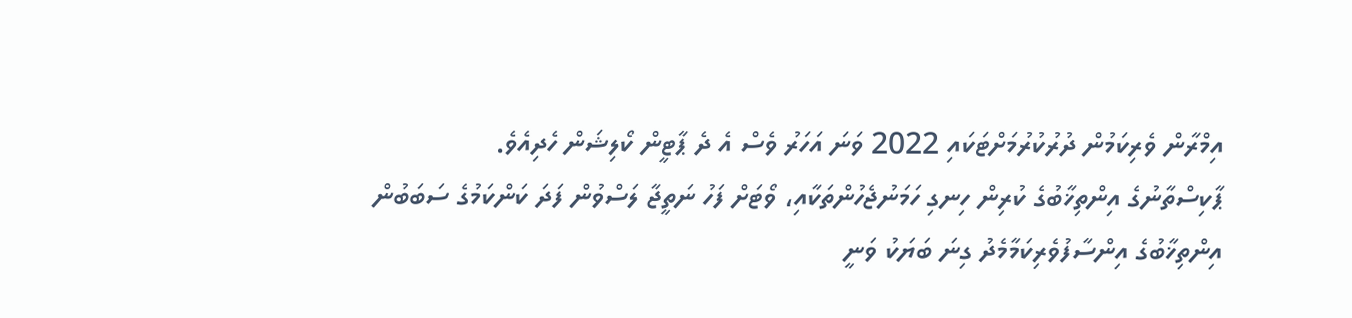އިމްރާން ވެރިކަމުން ދުރުކުރުމަށްޓަކައި 2022 ވަނަ އަހަރު ވެސް އެ ދެ ޕާޓީން ކޯލިޝަން ހެދިއެވެ.
ޕާކިސްތާނުގެ އިންތިޚާބުގެ ކުރިން ހިނގި ހަމަނުޖެހުންތަކާއި، ވޯޓަށް ފަހު ނަތީޖާ ލަސްވުން ފަދަ ކަންކަމުގެ ސަބަބުން އިންތިޚާބުގެ އިންސާފުވެރިކަމާމެދު ގިނަ ބަޔަކު ވަނީ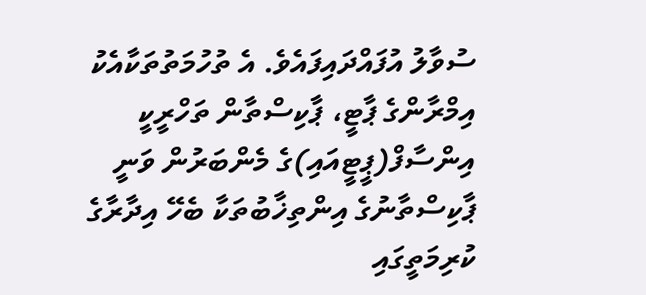ސުވާލު އުފައްދައިފައެވެ. އެ ތުހުމަތުތަކާއެކު އިމްރާންގެ ޕާޓީ، ޕާކިސްތާން ތަހްރީކީ އިންސާފް(ޕީޓީއައި)ގެ މެންބަރުން ވަނީ ޕާކިސްތާނުގެ އިންތިޚާބުތަކާ ބެހޭ އިދާރާގެ ކުރިމަތީގައި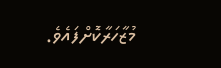މުޒާހަރާކޮށްފައެވެ.